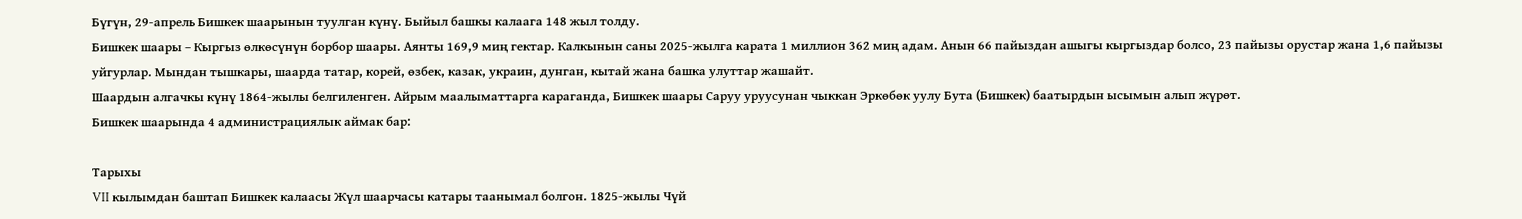Бүгүн, 29-апрель Бишкек шаарынын туулган күнү. Быйыл башкы калаага 148 жыл толду.
Бишкек шаары – Кыргыз өлкөсүнүн борбор шаары. Аянты 169,9 миң гектар. Калкынын саны 2025-жылга карата 1 миллион 362 миң адам. Анын 66 пайыздан ашыгы кыргыздар болсо, 23 пайызы орустар жана 1,6 пайызы уйгурлар. Мындан тышкары, шаарда татар, корей, өзбек, казак, украин, дунган, кытай жана башка улуттар жашайт.
Шаардын алгачкы күнү 1864-жылы белгиленген. Айрым маалыматтарга караганда, Бишкек шаары Саруу уруусунан чыккан Эркөбөк уулу Бута (Бишкек) баатырдын ысымын алып жүрөт.
Бишкек шаарында 4 администрациялык аймак бар:

Тарыхы
VII кылымдан баштап Бишкек калаасы Жүл шаарчасы катары таанымал болгон. 1825-жылы Чүй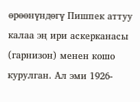өрөөнүндөгү Пишпек аттуу калаа эң ири аскерканасы (гарнизон) менен кошо курулган. Ал эми 1926-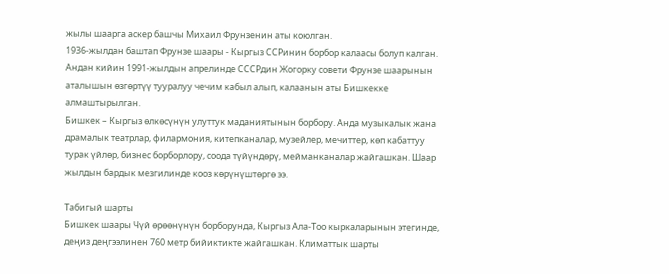жылы шаарга аскер башчы Михаил Фрунзенин аты коюлган.
1936-жылдан баштап Фрунзе шаары - Кыргыз ССРинин борбор калаасы болуп калган. Андан кийин 1991-жылдын апрелинде СССРдин Жогорку совети Фрунзе шаарынын аталышын өзгөртүү тууралуу чечим кабыл алып, калаанын аты Бишкекке алмаштырылган.
Бишкек – Кыргыз өлкөсүнүн улуттук маданиятынын борбору. Анда музыкалык жана драмалык театрлар, филармония, китепканалар, музейлер, мечиттер, көп кабаттуу турак үйлөр, бизнес борборлору, соода түйүндөрү, мейманканалар жайгашкан. Шаар жылдын бардык мезгилинде кооз көрүнүштөргө ээ.

Табигый шарты
Бишкек шаары Чүй өрөөнүнүн борборунда, Кыргыз Ала-Тоо кыркаларынын этегинде, деңиз деңгээлинен 760 метр бийиктикте жайгашкан. Климаттык шарты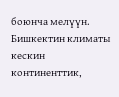боюнча мелүүн. Бишкектин климаты кескин континенттик,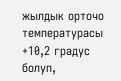жылдык орточо температурасы +10,2 градус болуп,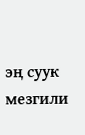эң суук мезгили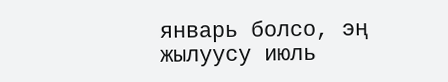январь болсо, эң жылуусу июль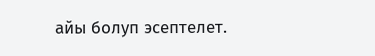айы болуп эсептелет.